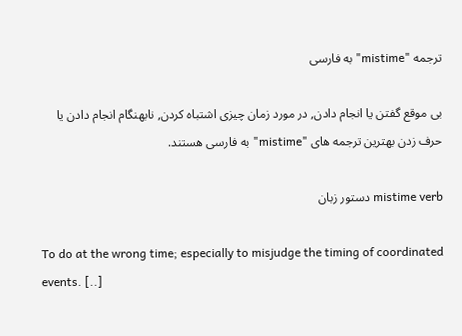ترجمه "mistime" به فارسی

بی موقع گفتن یا انجام دادن, در مورد زمان چیزی اشتباه کردن, نابهنگام انجام دادن یا حرف زدن بهترین ترجمه های "mistime" به فارسی هستند.

mistime verb دستور زبان

To do at the wrong time; especially to misjudge the timing of coordinated events. [..]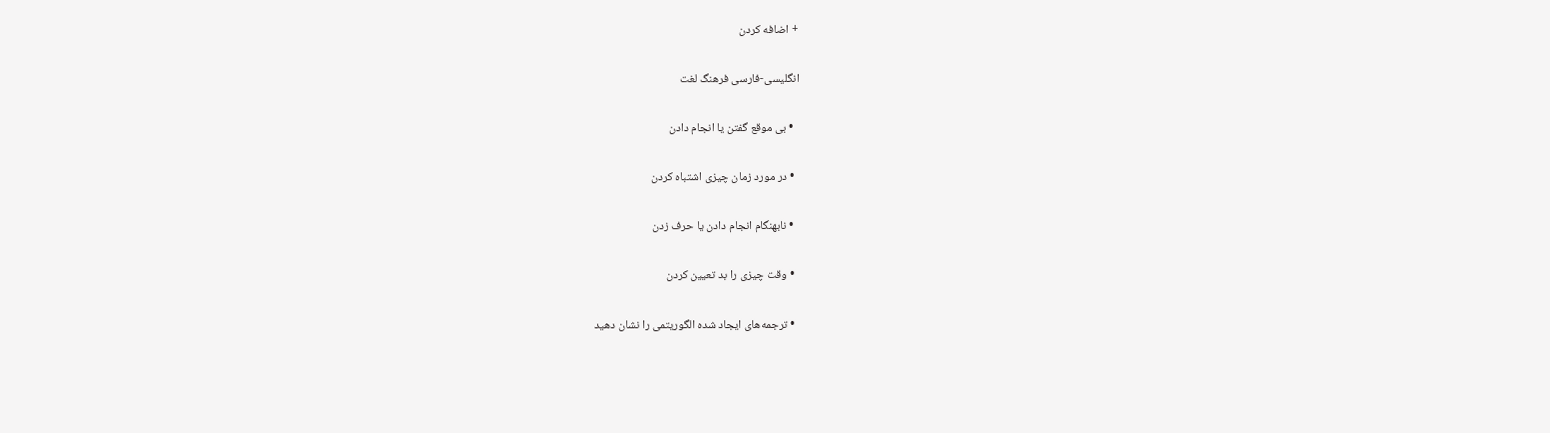+ اضافه کردن

انگلیسی-فارسی فرهنگ لغت

  • بی موقع گفتن یا انجام دادن

  • در مورد زمان چیزی اشتباه کردن

  • نابهنگام انجام دادن یا حرف زدن

  • وقت چیزی را بد تعیین کردن

  • ترجمه‌های ایجاد شده الگوریتمی را نشان دهید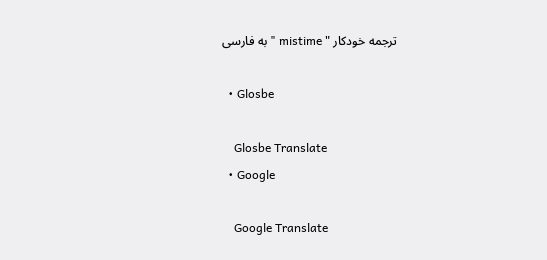ترجمه خودکار " mistime " به فارسی

  • Glosbe

    Glosbe Translate
  • Google

    Google Translate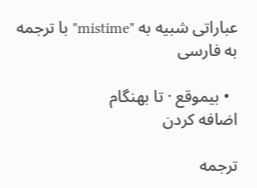عباراتی شبیه به "mistime" با ترجمه به فارسی

  • بیموقع · تا بهنگام
اضافه کردن

ترجمه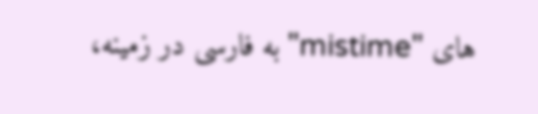های "mistime" به فارسی در زمینه،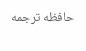حافظه ترجمه